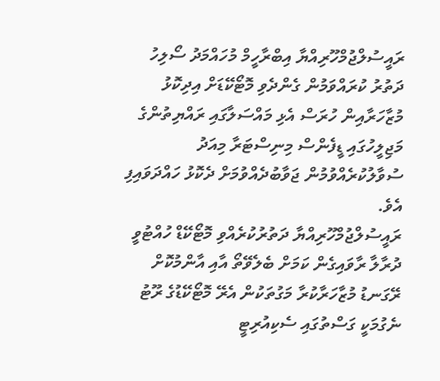ރައީސުލްޖުމްހޫރިއްޔާ އިބްރާހީމް މުހައްމަދު ސޯލިހު ދަތުރު ކުރައްވަމުން ގެންދެވި މޮޓޯކޭޑަށް އިދިކޮޅު މުޒާހަރާއިން ހުރަސް އެޅި މައްސަލާގައި ރައްޔިތުންގެ މަޖިލީހުގައި ޑީފެންސް މިނިސްޓަރާ މިއަދު ސުވާލުކުރެއްވުމުން ޖަވާބުދެއްވުމަށް ދެކޮޅު ހައްދަވައިފި އެވެ.
ރައީސުލްޖުމްހޫރިއްޔާ ދަތުރުކުރެއްވި މޮޓޯކޭޑް ހުއްޓުވީ ދުރާލާ ރާވައިގެން ކަމަށް ބެލެވޭތޯ އާއި އާންމުކޮށް ރޭގަނޑު މުޒާހަރާކުރާ މަގުތަކުން އެރޭ މޮޓޯކޭޑުގެ ރޫޓު ނެގުމަކީ ގަސްތުގައި ސެކިއުރިޓީ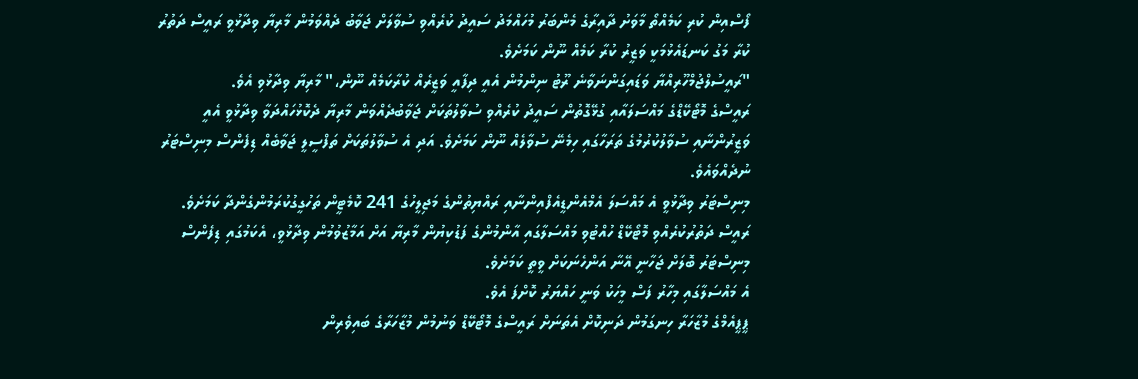ފޯސްއިން ކުރި ކަމެއްތޯ މާވަށު ދާއިރާގެ މެންބަރު މުހައްމަދު ސައީދު ކުރެއްވި ސުވާލަށް ޖަވާބު ދެއްވަމުން މާރިޔާ ވިދާޅުވީ ރައީސް ދަތުރު ކުރާ މަގު ކަނޑައެޅުމަކީ ވަޒީރު ކުރާ ކަމެއް ނޫން ކަމަށެވެ.
"ރައީސުލްޖުމްހޫރިއްޔާ ވަޑައިގަންނަވާނެ ރޫޓު ނިންމުން އެއީ ދިފާއީ ވަޒީރެއް ކުރާކަމެއް ނޫން،" މާރިޔާ ވިދާޅުވި އެވެ.
ރައީސްގެ މޮޓޯކޭޑްގެ މައްސަލައާއި ގުޅޭގޮތުން ސައީދު ކުރެއްވި ސުވާލުތަކަށް ޖަވާބުދެއްވަން މާރިޔާ ދެކޮޅުހައްދަވާ ވިދާޅުވީ އެއީ ވަޒީރުންނާއި ސުވާލުކުރުމުގެ ތަރަހާގައި ހިމެނޭ ސުވާލެއް ނޫން ކަމަށެވެ. އަދި އެ ސުވާލުތަކަށް ތަފްސީލީ ޖަވާބެއް ޑިފެންސް މިނިސްޓަރު ނުދެއްވައެވެ.
މިނިސްޓަރު ވިދާޅުވީ އެ މައްސަލަ އެމްއެންޑީއެފްއިންނާއި ރައްޔިތުންގެ މަޖިލީހުގެ 241 ކޮމެޓީން ތަހުގީގުކުރަމުންގެންދާ ކަމަށެވެ.
ރައީސް ދަތުރުކުރެއްވި މޮޓޯކޭޑް ހުއްޓުވި މައްސަލާގައި އާންމުންގެ ފަޑުކިޔުން މާރިޔާ އަށް އަމާޒުވުމުން ވިދާޅުވީ، އެކަމުގައި ޑިފެންސް މިނިސްޓަރު ބޮލަށް ޖަހާނީ އޭނާ އަންހެނަކަށް ވީތީ ކަމަށެވެ.
އެ މައްސަލާގައި މިހާރު ފަސް މީހަކު ވަނީ ހައްޔަރު ކޮށްފަ އެވެ.
ޕީޕީއެމްގެ މުޒާހަރާ ހިނގަމުން ދަނިކޮށް އެތަނަށް ރައީސްގެ މޮޓޯކޭޑް ވަނުމުން މުޒާހަރާގެ ބައިވެރިން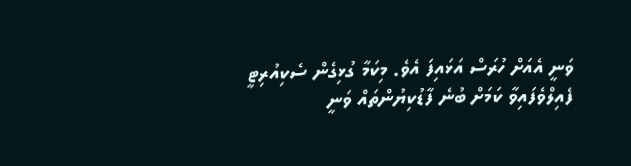ވަނީ އެއަށް ހުރަސް އަޅައިފަ އެވެ. މިކަމާ ގުޅިގެން ސެކިއުރިޓީ ފެއިލްވެފައިވާ ކަމަށް ބުނެ ފާޑުކިޔުންތައް ވަނީ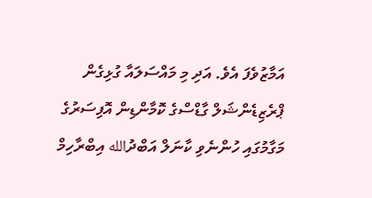އަމާޒުވެފަ އެވެ. އަދި މި މައްސަލައާ ގުޅިގެން ޕްރެޒިޑެންޝަލް ގާޑްސްގެ ކޮމާންޑިން އޮފިސަރުގެ މަގާމުގައި ހުންނެވި ކާނަލް އަބްދުالله އިބްރާހިމް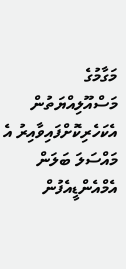މަގާމުގެ މަސްއޫލިއްޔަތުން އެކަހެރިކޮށްފައިވާއިރު އެ މައްސަލަ ބަލަން އެމްއެންޑީއެފުން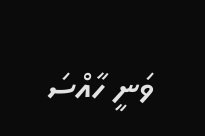ވަނީ ހާއްސަ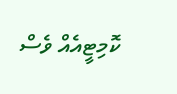ކޮމިޓީއެއް ވެސް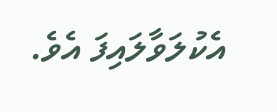އެކުލަވާލައިފަ އެވެ.